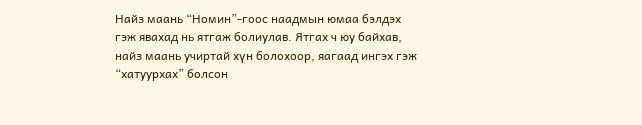Найз маань “Номин”-гоос наадмын юмаа бэлдэх гэж явахад нь ятгаж болиулав. Ятгах ч юу байхав, найз маань учиртай хүн болохоор, яагаад ингэх гэж “хатуурхах” болсон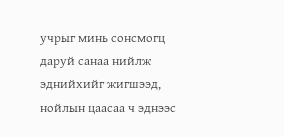учрыг минь сонсмогц даруй санаа нийлж эднийхийг жигшээд, нойлын цаасаа ч эднээс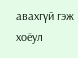авахгүй гэж хоёул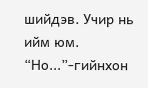шийдэв. Учир нь ийм юм. “Но...”-гийнхон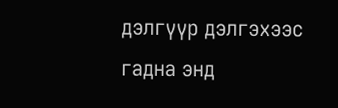дэлгүүр дэлгэхээс гадна энд